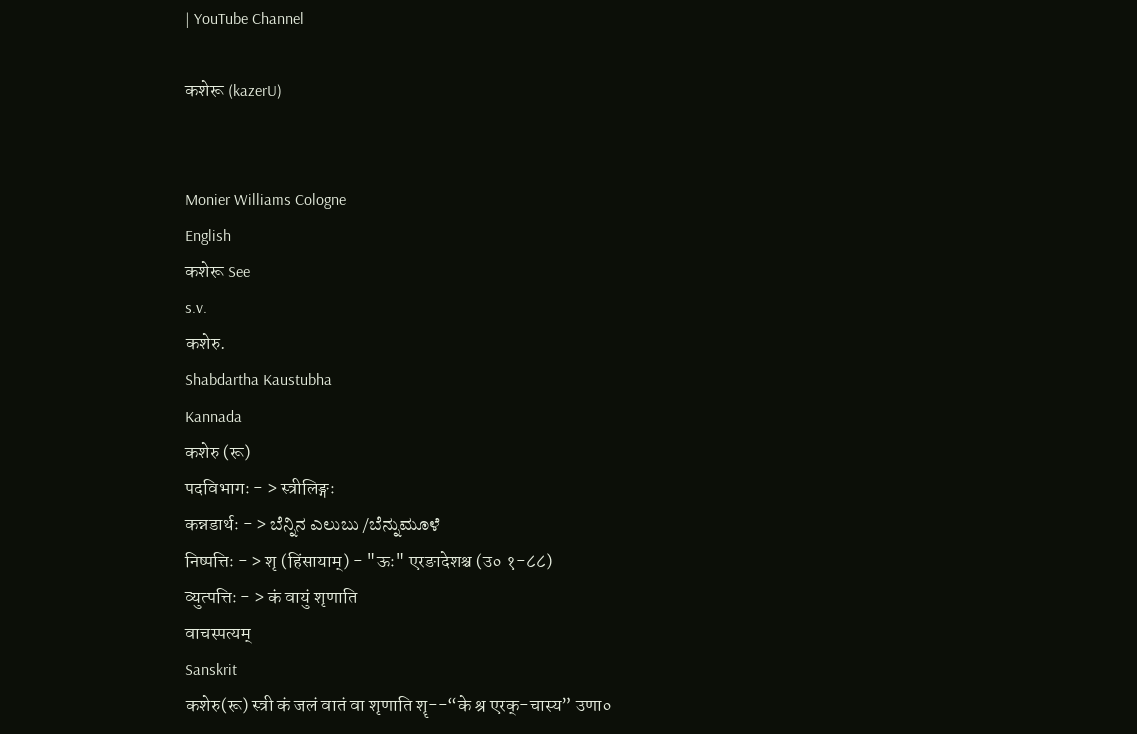| YouTube Channel

कशेरू (kazerU)


Monier Williams Cologne
English
कशेरू See
s.v.
कशेरु.
Shabdartha Kaustubha
Kannada
कशेरु (रू)
पदविभागः - > स्त्रीलिङ्गः
कन्नडार्थः - > ಬೆನ್ನಿನ ಎಲುಬು /ಬೆನ್ನುಮೂಳೆ
निष्पत्तिः - > शृ (हिंसायाम्) - "ऊः" एरङादेशश्च (उ० १-८८)
व्युत्पत्तिः - > कं वायुं शृणाति
वाचस्पत्यम्
Sanskrit
कशेरु(रू) स्त्री कं जलं वातं वा शृणाति शॄ--“के श्र एरक्-चास्य” उणा०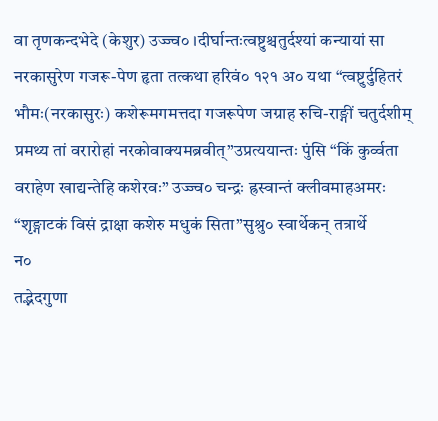वा तृणकन्दभेदे (केशुर) उज्ज्व० ।दीर्घान्तःत्वष्टुश्चतुर्दश्यां कन्यायां सा नरकासुरेण गजरू-पेण हृता तत्कथा हरिवं० १२१ अ० यथा “त्वष्टुर्दुहितरं भौमः(नरकासुरः) कशेरूमगमत्तदा गजरूपेण जग्राह रुचि-राङ्गीं चतुर्दशीम् प्रमथ्य तां वरारोहां नरकोवाक्यमब्रवीत्”उप्रत्ययान्तः पुंसि “किं कुर्व्वता वराहेण खाद्यन्तेहि कशेरवः” उज्ज्व० चन्द्रः ह्रस्वान्तं क्लीवमाहअमरः “शृङ्गाटकं विसं द्राक्षा कशेरु मधुकं सिता”सुश्रु० स्वार्थेकन् तत्रार्थे
न०
तद्भेदगुणा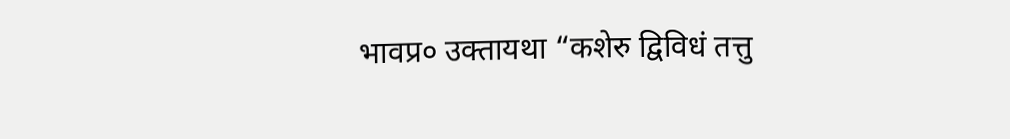भावप्र० उक्तायथा “कशेरु द्विविधं तत्तु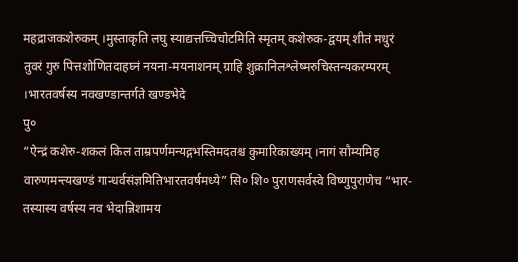महद्राजकशेरुकम् ।मुस्ताकृति लघु स्याद्यत्तच्चिचोटमिति स्मृतम् कशेरुक-द्वयम् शीतं मधुरं तुवरं गुरु पित्तशोणितदाहघ्नं नयना-मयनाशनम् ग्राहि शुक्रानिलश्लेष्मरुचिस्तन्यकरम्परम् ।भारतवर्षस्य नवखण्डान्तर्गते खण्डभेदे
पु०
“ऐन्द्रं कशेरु-शकलं किल ताम्रपर्णमन्यद्गभस्तिमदतश्च कुमारिकाख्यम् ।नागं सौम्यमिह वारुणमन्त्यखण्डं गान्धर्वसंज्ञमितिभारतवर्षमध्ये” सि० शि० पुराणसर्वस्वे विष्णुपुराणेच “भार-तस्यास्य वर्षस्य नव भेदान्निशामय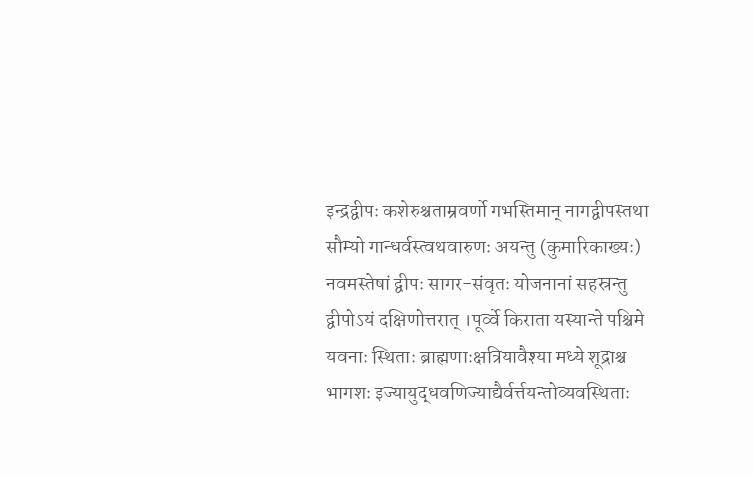इन्द्रद्वीपः कशेरुश्चताम्रवर्णो गभस्तिमान् नागद्वीपस्तथा सौम्यो गान्धर्वस्त्वथवारुणः अयन्तु (कुमारिकाख्यः) नवमस्तेषां द्वीपः सागर-संवृतः योजनानां सहस्रन्तु द्वीपोऽयं दक्षिणोत्तरात् ।पूर्व्वे किराता यस्यान्ते पश्चिमे यवनाः स्थिताः ब्राह्मणाःक्षत्रियावैश्या मध्ये शूद्राश्च भागशः इज्यायुद्धवणिज्याद्यैर्वर्त्तयन्तोव्यवस्थिताः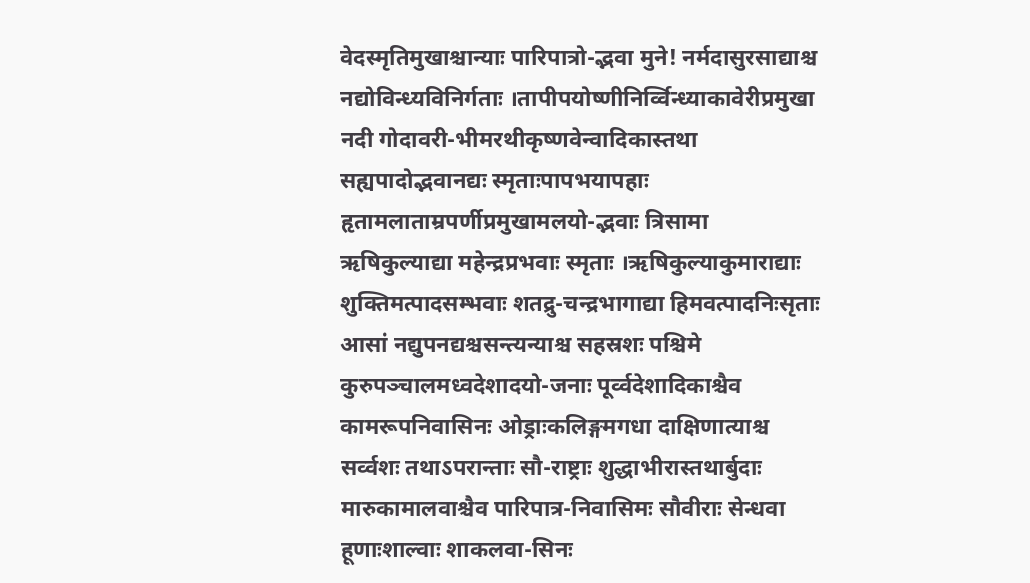वेदस्मृतिमुखाश्चान्याः पारिपात्रो-द्भवा मुने! नर्मदासुरसाद्याश्च नद्योविन्ध्यविनिर्गताः ।तापीपयोष्णीनिर्व्विन्ध्याकावेरीप्रमुखा नदी गोदावरी-भीमरथीकृष्णवेन्वादिकास्तथा सह्यपादोद्भवानद्यः स्मृताःपापभयापहाः हृतामलाताम्रपर्णीप्रमुखामलयो-द्भवाः त्रिसामा ऋषिकुल्याद्या महेन्द्रप्रभवाः स्मृताः ।ऋषिकुल्याकुमाराद्याः शुक्तिमत्पादसम्भवाः शतद्रु-चन्द्रभागाद्या हिमवत्पादनिःसृताः आसां नद्युपनद्यश्चसन्त्यन्याश्च सहस्रशः पश्चिमे कुरुपञ्चालमध्वदेशादयो-जनाः पूर्व्वदेशादिकाश्चैव कामरूपनिवासिनः ओड्राःकलिङ्गमगधा दाक्षिणात्याश्च सर्व्वशः तथाऽपरान्ताः सौ-राष्ट्राः शुद्धाभीरास्तथार्बुदाः मारुकामालवाश्चैव पारिपात्र-निवासिमः सौवीराः सेन्धवा हूणाःशाल्वाः शाकलवा-सिनः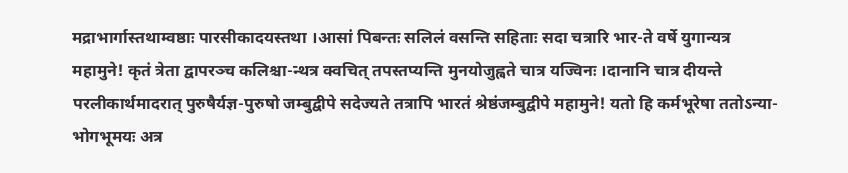मद्राभार्गास्तथाम्वष्ठाः पारसीकादयस्तथा ।आसां पिबन्तः सलिलं वसन्ति सहिताः सदा चत्रारि भार-ते वर्षे युगान्यत्र महामुने! कृतं त्रेता द्वापरञ्च कलिश्चा-न्थत्र क्वचित् तपस्तप्यन्ति मुनयोजुह्वते चात्र यज्विनः ।दानानि चात्र दीयन्ते परलीकार्थमादरात् पुरुषैर्यज्ञ-पुरुषो जम्बुद्वीपे सदेज्यते तत्रापि भारतं श्रेष्ठंजम्बुद्वीपे महामुने! यतो हि कर्मभूरेषा ततोऽन्या-भोगभूमयः अत्र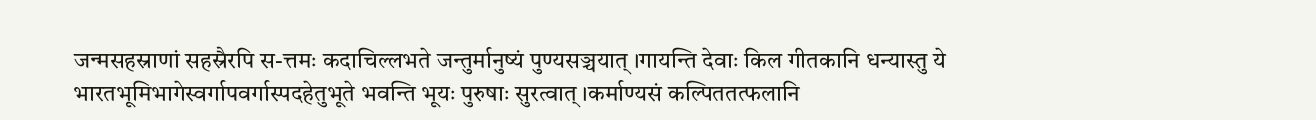जन्मसहस्राणां सहस्रैरपि स-त्तमः कदाचिल्लभते जन्तुर्मानुष्यं पुण्यसञ्चयात् ।गायन्ति देवाः किल गीतकानि धन्यास्तु ये भारतभूमिभागेस्वर्गापवर्गास्पदहेतुभूते भवन्ति भूयः पुरुषाः सुरत्वात् ।कर्माण्यसं कल्पिततत्फलानि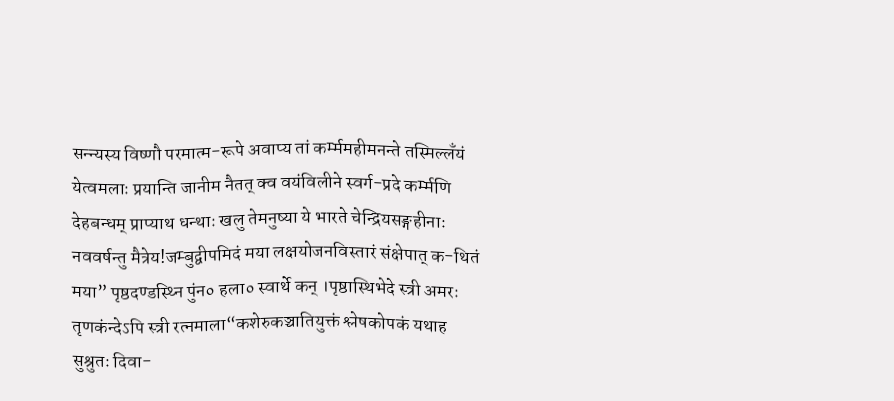सन्न्यस्य विष्णौ परमात्म-रूपे अवाप्य तां कर्म्ममहीमनन्ते तस्मिल्लँयं येत्वमलाः प्रयान्ति जानीम नैतत् क्व वयंविलीने स्वर्ग-प्रदे कर्म्मणि देहबन्धम् प्राप्याथ धन्थाः खलु तेमनुष्या ये भारते चेन्द्रियसङ्गहीनाः नववर्षन्तु मैत्रेय!जम्बुद्वीपमिदं मया लक्षयोजनविस्तारं संक्षेपात् क-थितं मया” पृष्ठदण्डस्थ्नि पुंन० हला० स्वार्थे कन् ।पृष्ठास्थिभेदे स्त्री अमरः तृणकंन्देऽपि स्त्री रत्नमाला“कशेरुकञ्चातियुक्तं श्लेषकोपकं यथाह सुश्रुतः दिवा-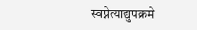स्वप्नेत्याद्युपक्रमे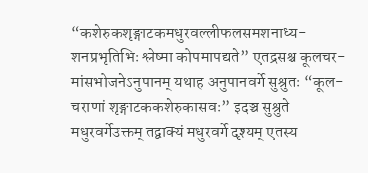“कशेरुकशृङ्गाटकमधुरवल्लीफलसमशनाध्य-शनप्रभृतिभिः श्लेष्मा कोपमापद्यते” एतद्रसश्च कूलचर-मांसभोजनेऽनुपानम् यथाह अनुपानवर्गे सुश्रुतः “कूल-चराणां शृङ्गाटककशेरुकासवः” इदञ्च सुश्रुते मधुरवर्गेउक्तम् तद्वाक्यं मधुरवर्गे दृश्यम् एतस्य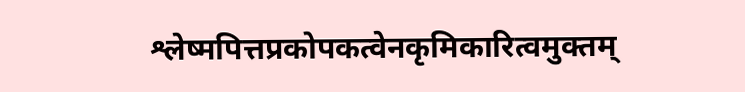श्लेष्मपित्तप्रकोपकत्वेनकृमिकारित्वमुक्तम्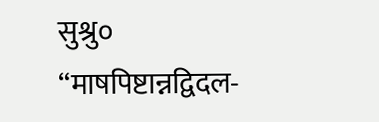सुश्रु० “माषपिष्टान्नद्विदल-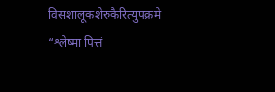विसशालूकशेरुकैरित्युपक्रमे “श्लेष्मा पित्तं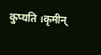कुप्यति ।कृमीन्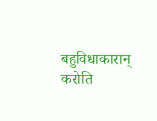बहुविधाकारान् करोति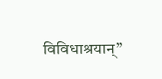विविधाश्रयान्”